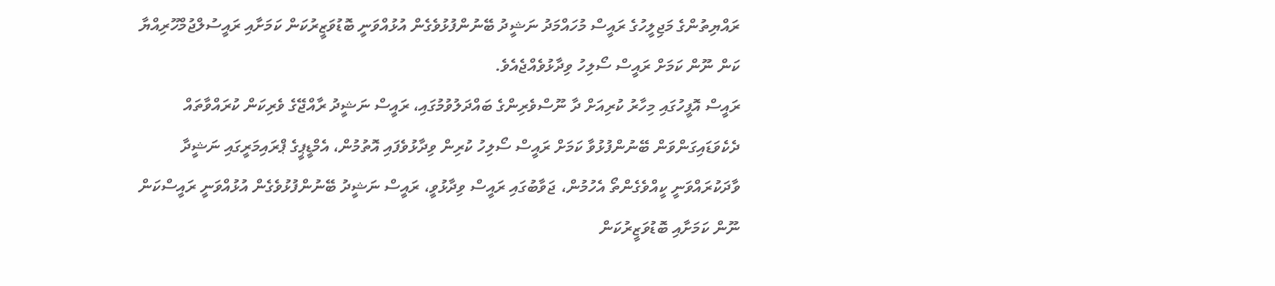ރައްޔިތުންގެ މަޖިލީހުގެ ރައީސް މުހައްމަދު ނަޝީދު ބޭނުންފުޅުވެގެން އުޅުއްވަނީ ބޮޑުވަޒީރުކަން ކަމަށާއި ރައީސުލްޖުމްހޫރިއްޔާ ކަން ނޫން ކަމަށް ރައީސް ސޯލިހު ވިދާޅުވެއްޖެއެވެ.
ރައީސް އޮފީހުގައި މިހާރު ކުރިއަށް ދާ ނޫސްވެރިންގެ ބައްދަލުވުމުގައި، ރައީސް ނަޝީދު ރާއްޖޭގެ ވެރިކަން ކުރައްވާތައް ދެކެވަޑައިގަންވަން ބޭނުންފުޅުވާ ކަމަށް ރައީސް ސޯލިހު ކުރިން ވިދާޅުވެފައި އޮތުމުން، އެމްޑީޕީގެ ޕްރައިމަރީގައި ނަޝީދާ ވާދަކުރައްވަނީ ކީއްވެގެންތޯ އެހުމުން، ޖަވާބުގައި ރައީސް ވިދާޅުވީ، ރައީސް ނަޝީދު ބޭނުންފުޅުވެގެން އުޅުއްވަނީ ރައީސްކަން ނޫން ކަމަށާއި ބޮޑުވަޒީރުކަން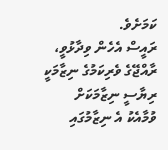ކަމަށެވެ.
ރައީސް އެހެން ވިދާޅުވީ، ރާއްޖޭގެ ވެރިކަމުގެ ނިޒާމަކީ ރިޔާސީ ނިޒާމަކަށް ވުމާއެކު އެ ނިޒާމުގައި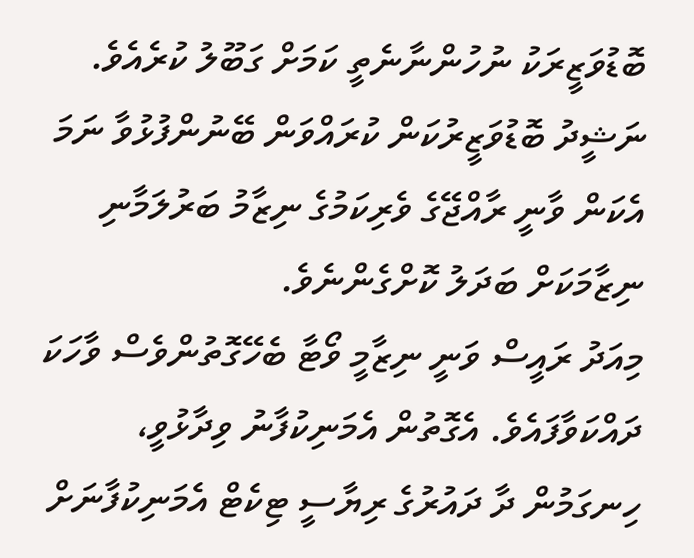ބޮޑުވަޒީރަކު ނުހުންނާނެތީ ކަމަށް ގަބޫލު ކުރެއެވެ. ނަޝީދު ބޮޑުވަޒީރުކަން ކުރައްވަން ބޭނުންފުޅުވާ ނަމަ އެކަން ވާނީ ރާއްޖޭގެ ވެރިކަމުގެ ނިޒާމު ބަރުލަމާނި ނިޒާމަކަށް ބަދަލު ކޮށްގެންނެވެ.
މިއަދު ރައީސް ވަނީ ނިޒާމީ ވޯޓާ ބެހޭގޮތުންވެސް ވާހަކަ ދައްކަވާފައެވެ. އެގޮތުން އެމަނިކުފާނު ވިދާޅުވީ، ހިނގަމުން ދާ ދައުރުގެ ރިޔާސީ ޓިކެޓް އެމަނިކުފާނަށް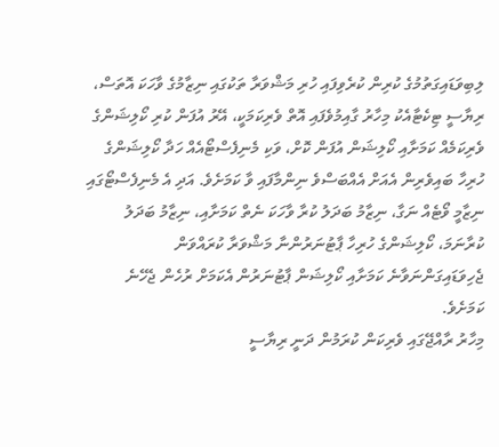ލިބިވަޑައިގަތުމުގެ ކުރިން ކުރެވިފައި ހުރި މަޝްވަރާ ތަކުގައި ނިޒާމުގެ ވާހަކަ އޮތަސް، ރިޔާސީ ޓިކެޓާއެކު މިހާރު ގާއިމުވެފައި އޮތް ވެރިކަމަކީ، އޭރު އުފަން ކުރި ކޯލިޝަންގެ ވެރިކަމެއް ކަމަށާއި ކޯލިޝަން އުފަން ކޮށް، ވަކި މެނިފެސްޓޯއެއް ހަދާ ކޯލިޝަންގެ ހުރިހާ ބައިވެރިން އެއަށް އެއްބަސްވެ ނިންމާފައި ވާ ކަމަށެވެ. އަދި އެ މެނިފެސްޓޯގައި ނިޒާމީ ވޯޓެއް ނަގާ، ނިޒާމު ބަދަލު ކުރާ ވާހަކަ ނެތް ކަމަށާއި، ނިޒާމު ބަދަލު ކުރާނަމަ، ކޯލިޝަންގެ ހުރިހާ ޕާޓުނަރުންނާ މަޝްވަރާ ކުރައްވަން ޖެހިވަޑައިގަންނަވާނެ ކަމަށާއި ކޯލިޝަން ޕާޓުނަރުން އެކަމަށް ރުހެން ޖެހޭނެ ކަމަށެވެ.
މިހާރު ރާއްޖޭގައި ވެރިކަން ކުރަމުން ދަނީ ރިޔާސީ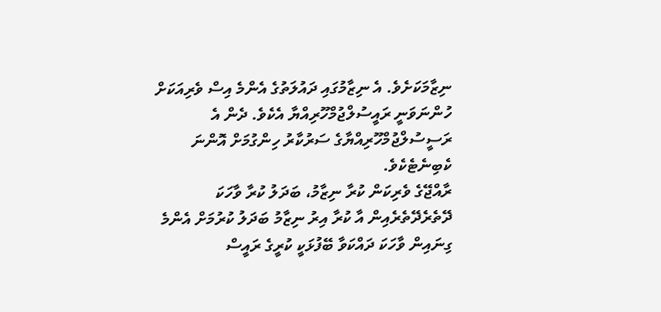ނިޒާމަކަށެވެ. އެ ނިޒާމުގައި ދައުލަތުގެ އެންމެ އިސް ވެރިއަކަށް ހުންނަވަނީ ރައީސުލްޖުމްހޫރިއްޔާ އެކެވެ. ދެން އެ ރަސީސުލްޖުމްހޫރިއްޔާގެ ސަރުކާރު ހިންގުމަށް އޮންނަ ކެބިނެޓެކެވެ.
ރާއްޖޭގެ ވެރިކަން ކުރާ ނިޒާމު، ބަދަލު ކުރާ ވާހަކަ ދޭތެރެދޭތެރެއިން އާ ކުރާ އިރު ނިޒާމު ބަދަލު ކުރުމަށް އެންމެ ގިނައިން ވާހަކަ ދައްކަވާ ބޭފުޅަކީ ކުރީގެ ރައީސް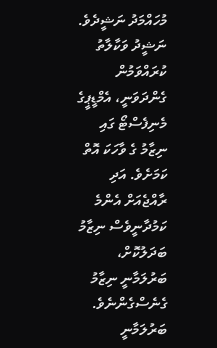މުހައްމަދު ނަޝީދެވެ. ނަޝީދު ވަކާލާތު ކުރައްވަމުން ގެންދަވަނީ، އެމްޑީޕީގެ މެނިފެސްޓޯ ގައި ނިޒާމު ގެ ވާހަކަ އޮތް ކަމަށެވެ. އަދި ރާއްޖެއަށް އެންމެ ކަމުދާނީވެސް ނިޒާމު ބަދަލުކޮށް، ބަރުލަމާނީ ނިޒާމު ގެނެސްގެންނެވެ.
ބަރުލަމާނީ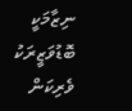ނިޒާމަކީ ބޮޑުވަޒީރަކު ވެރިކަން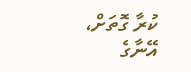ކުރާ ގޮތަށް، އޭނާގެ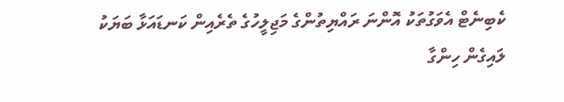ކެބިނެޓް އެވަގުތަކު އޮންނަ ރައްޔިތުންގެ މަޖިލީހުގެ ތެރެއިން ކަނޑައަޅާ ބަޔަކު ލައިގެން ހިންގާ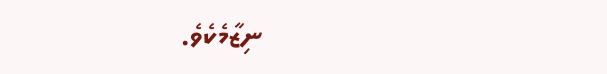ނިޒާމެކެވެ.